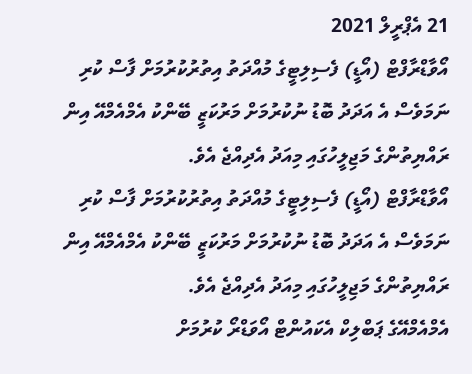21 އެޕްރީލް 2021
އޯވާޑްރާފްޓް (އޯޑީ) ފެސިލިޓީގެ މުއްދަތު އިތުރުކުރުމަށް ފާސް ކުރި ނަމަވެސް އެ އަދަދު ބޮޑު ނުކުރުމަށް މަރުކަޒީ ބޭންކު އެމްއެމްއޭ އިން ރައްޔިތުންގެ މަޖިލީހުގައި މިއަދު އެދިއްޖެ އެވެ.
އޯވާޑްރާފްޓް (އޯޑީ) ފެސިލިޓީގެ މުއްދަތު އިތުރުކުރުމަށް ފާސް ކުރި ނަމަވެސް އެ އަދަދު ބޮޑު ނުކުރުމަށް މަރުކަޒީ ބޭންކު އެމްއެމްއޭ އިން ރައްޔިތުންގެ މަޖިލީހުގައި މިއަދު އެދިއްޖެ އެވެ.
އެމްއެމްއޭގެ ޕަބްލިކް އެކައުންޓް އޯވަޑްރޯ ކުރުމަށް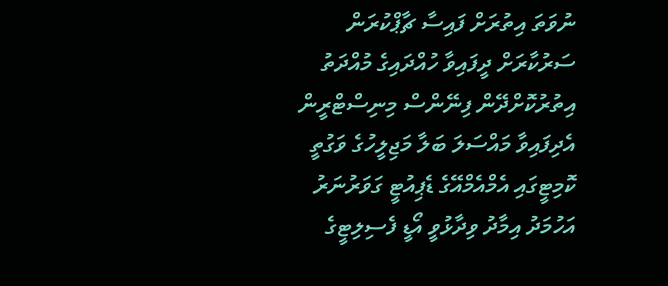ނުވަތަ އިތުރަށް ފައިސާ ޗާޕްކުރަން ސަރުކާރަށް ދީފައިވާ ހުއްދައިގެ މުއްދަތު އިތުރުކޮށްދޭން ފިނޭންސް މިނިސްޓްރީން އެދިފައިވާ މައްސަލަ ބަލާ މަޖިލީހުގެ ވަގުތީ ކޮމިޓީގައި އެމްއެމްއޭގެ ޑެޕިއުޓީ ގަވަރުނަރު އަހުމަދު އިމާދު ވިދާޅުވީ އޯޑީ ފެސިލިޓީގެ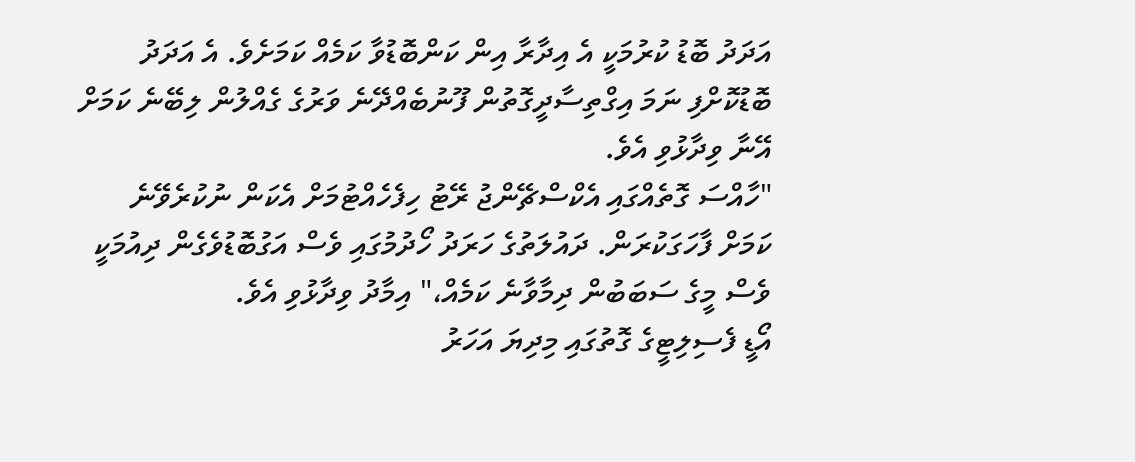އަދަދު ބޮޑު ކުރުމަކީ އެ އިދާރާ އިން ކަންބޮޑުވާ ކަމެއް ކަމަށެވެ. އެ އަދަދު ބޮޑުކޮށްފި ނަމަ އިގްތިސާދީގޮތުން ފޫނުބެއްދޭނެ ވަރުގެ ގެއްލުން ލިބޭނެ ކަމަށް އޭނާ ވިދާޅުވި އެވެ.
"ހާއްސަ ގޮތެއްގައި އެކްސްޗޭންޖު ރޭޓު ހިފެހެއްޓުމަށް އެކަން ނުކުރެވޭނެ ކަމަށް ފާހަގަކުރަން. ދައުލަތުގެ ހަރަދު ހޯދުމުގައި ވެސް އަގުބޮޑުވެގެން ދިއުމަކީ ވެސް މީގެ ސަބަބުން ދިމާވާނެ ކަމެއް،" އިމާދު ވިދާޅުވި އެވެ.
އޯޑީ ފެސިލިޓީގެ ގޮތުގައި މިދިޔަ އަހަރު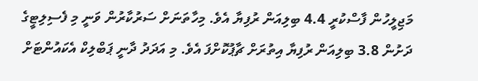މަޖިލީހުން ފާސްކުރީ 4.4 ބިލިއަން ރުފިޔާ އެވެ. މިހާތަނަށް ސަރުކާރުން ވަނީ މި ފެސިލިޓީގެ ދަށުން 3.8 ބިލިއަން ރުފިޔާ އިތުރަށް ޗާޕުކޮށްފަ އެވެ. މި އަދަދު ދާނީ ޕަބްލިކް އެކައުންޓަށް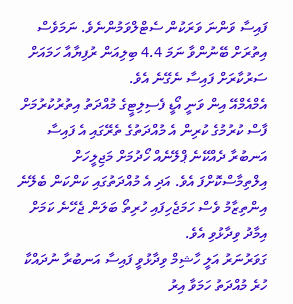ފައިސާ ވަންނަ ވަރަކުން ސެޓްލްވަމުންނެވެ. ނަމަވެސް އިތުރަށް ބޭނުންވާ ނަމަ 4.4 ބިލިއަން ރުފިޔާއާ ހަމައަށް ސަރުކާރަށް ފައިސާ ނެގޭނެ އެވެ.
އެމްއެމްއޭ އިން ވަނީ އޯޑީ ފެސިލިޓީގެ މުއްދަތު އިތުރުކުރުމަށް ފާސް ކުރުމުގެ ކުރިން އެ މުއްދަތުގެ ތެރޭގައި އެ ފައިސާ އަނބުރާ ދެއްކޭނެ ޕްލޭނެއް ހޯދުމަށް މަޖިލީހަށް އިލްތިމާސްކޮށްފަ އެވެ. އަދި އެ މުއްދަތުގައި ކަންކަން ބެލޭނެ އިންތިޒާމު ވެސް ހަމަޖެހިފައި ހުރިތޯ ބަލަން ޖެހޭނެ ކަމަށް އިމާދު ވިދާޅުވި އެވެ.
ގަވަރުނަރު އަލީ ހާޝިމް ވިދާޅުވީ ފައިސާ އަނބުރާ ނުދައްކާ ހުރެ މުއްދަތު ހަމަވާ އިރު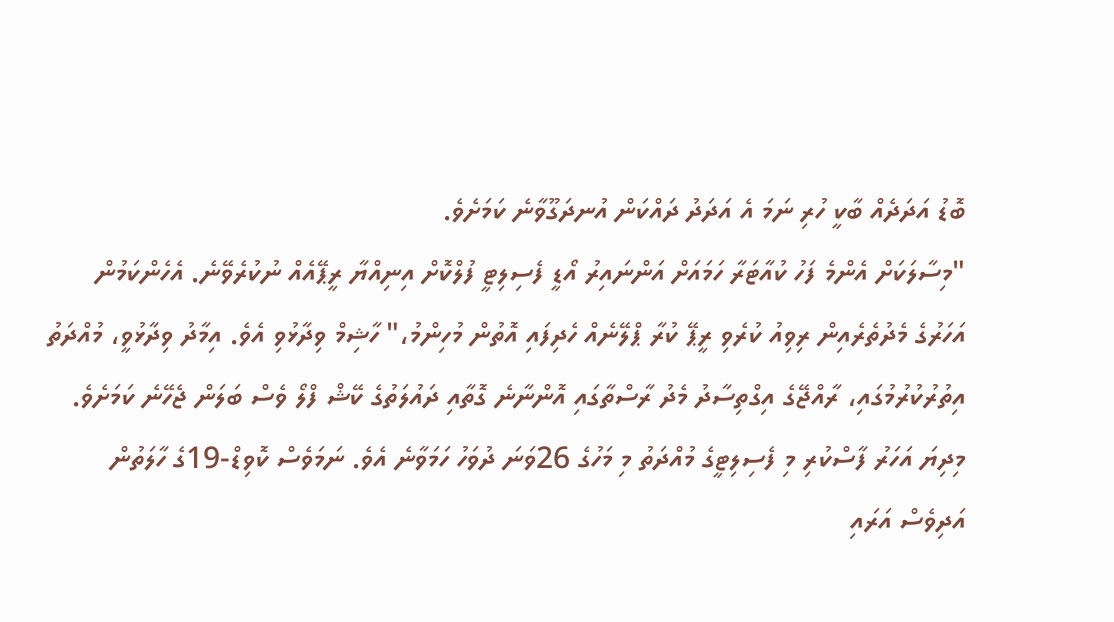ބޮޑު އަދަދެއް ބާކީ ހުރި ނަމަ އެ އަދަދު ދައްކަން އުނދަގޫވާނެ ކަމަށެވެ.
"މިސާލަކަށް އެންމެ ފަހު ކުއާޓަރާ ހަމައަށް އަންނައިރު އޯޑީ ފެސިލިޓީ ފުލްކޮށް އިނިއްޔާ ރީޕޭއެއް ނުކުރެވޭނެ. އެހެންކަމުން އަހަރުގެ މެދުތެރެއިން ރިވިއު ކުރެވި ރީޕޭ ކުރާ ޕްލޭނެއް ހެދިފައި އޮތުން މުހިންމު،" ހާޝިމް ވިދާޅުވި އެވެ. އިމާދު ވިދާޅުވީ، މުއްދަތު އިތުރުކުރުމުގައި، ރާއްޖޭގެ އިގްތިސާދު މެދު ރާސްތާގައި އޮންނާނެ ގޮތާއި ދައުލަތުގެ ކޭޝް ފްލޯ ވެސް ބަލަން ޖެހޭނެ ކަމަށެވެ.
މިދިޔަ އަހަރު ފާސްކުރި މި ފެސިލިޓީގެ މުއްދަތު މި މަހުގެ 26ވަނަ ދުވަހު ހަމަވާނެ އެވެ. ނަމަވެސް ކޮވިޑް-19ގެ ހާލަތުން އަދިވެސް އަރައި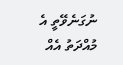ނުގަނެވޭތީ އެ މުއްދަތު އެއް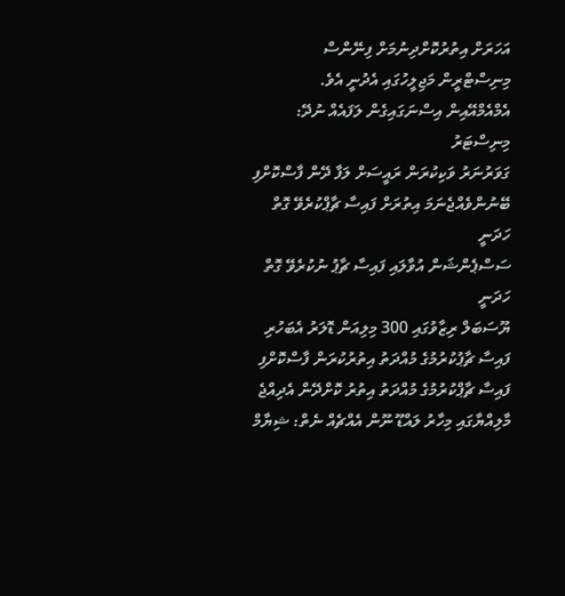އަހަރަށް އިތުރުކޮށްދިނުމަށް ފިނޭންސް މިނިސްޓްރީން މަޖިލީހުގައި އެދުނީ އެވެ.
އެމްއެމްއޭއިން އިސްނަގައިގެން ލަފައެއް ނުދޭ: މިނިސްޓަރު
ގަވަރުނަރު ވަކިކުރަން ރައީސަށް ލަފާ ދޭން ފާސްކޮށްފި
ބޭނުންވެއްޖެނަމަ އިތުރަށް ފައިސާ ޗާޕްކުރެވޭ ގޮތް ހަދަނީ
ސަސްޕެންޝަން އުވާލައި ފައިސާ ޗާޕު ނުކުރެވޭ ގޮތް ހަދަނީ
ޔޫސަބަލް ރިޒާވުގައި 300 މިލިއަން ޑޮލަރު އެބަހުރި
ފައިސާ ޗާޕުކުރުމުގެ މުއްދަތު އިތުރުކުރަން ފާސްކޮށްފި
ފައިސާ ޗާޕްކުރުމުގެ މުއްދަތު އިތުރު ކޮށްދޭން އެދިއްޖެ
މާލިއްޔާގައި މިހާރު ލައްޑޫ ނޫން އެއްޗެއް ނެތް: ޝިޔާމް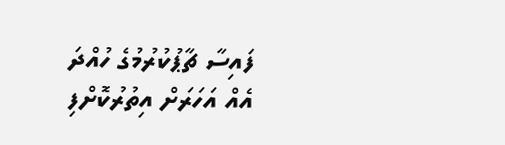ފައިސާ ޗާޕުކުރުމުގެ ހުއްދަ އެއް އަހަރަށް އިތުރުކޮށްފި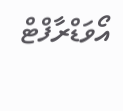އޯވަޑްރާފްޓް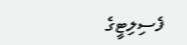ފެސިލިޓީގެ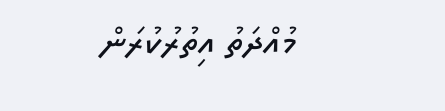މުއްދަތު އިތުރުކުރަން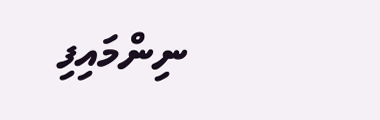ނިންމައިފި